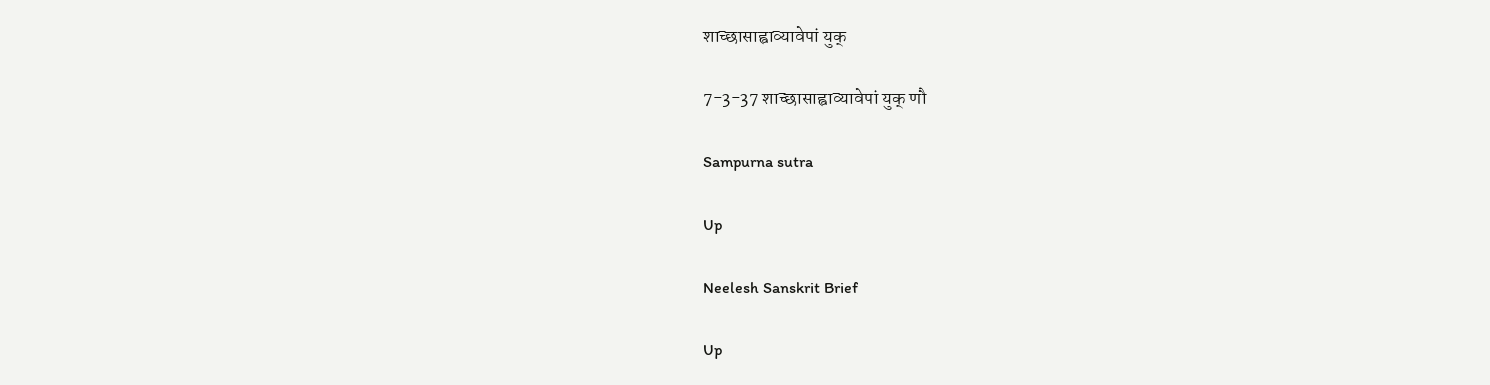शाच्छासाह्वाव्यावेपां युक्

7-3-37 शाच्छासाह्वाव्यावेपां युक् णौ

Sampurna sutra

Up

Neelesh Sanskrit Brief

Up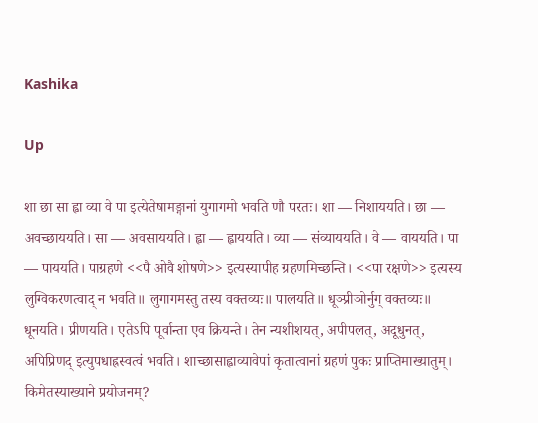Kashika

Up

शा छा सा ह्वा व्या वे पा इत्येतेषामङ्गानां युगागमो भवति णौ परतः। शा — निशाययति। छा — अवच्छाययति। सा — अवसाययति। ह्वा — ह्वाययति। व्या — संव्याययति। वे — वाययति। पा — पाययति। पाग्रहणे <<पै ओवै शोषणे>> इत्यस्यापीह ग्रहणमिच्छन्ति। <<पा रक्षणे>> इत्यस्य लुग्विकरणत्वाद् न भवति॥ लुगागमस्तु तस्य वक्तव्यः॥ पालयति॥ धूञ्प्रीञोर्नुग् वक्तव्यः॥ धूनयति। प्रीणयति। एतेऽपि पूर्वान्ता एव क्रियन्ते। तेन न्यशीशयत्, अपीपलत्, अदूधुनत्, अपिप्रिणद् इत्युपधाह्रस्वत्वं भवति। शाच्छासाह्वाव्यावेपां कृतात्वानां ग्रहणं पुकः प्राप्तिमाख्यातुम्। किमेतस्याख्याने प्रयोजनम्?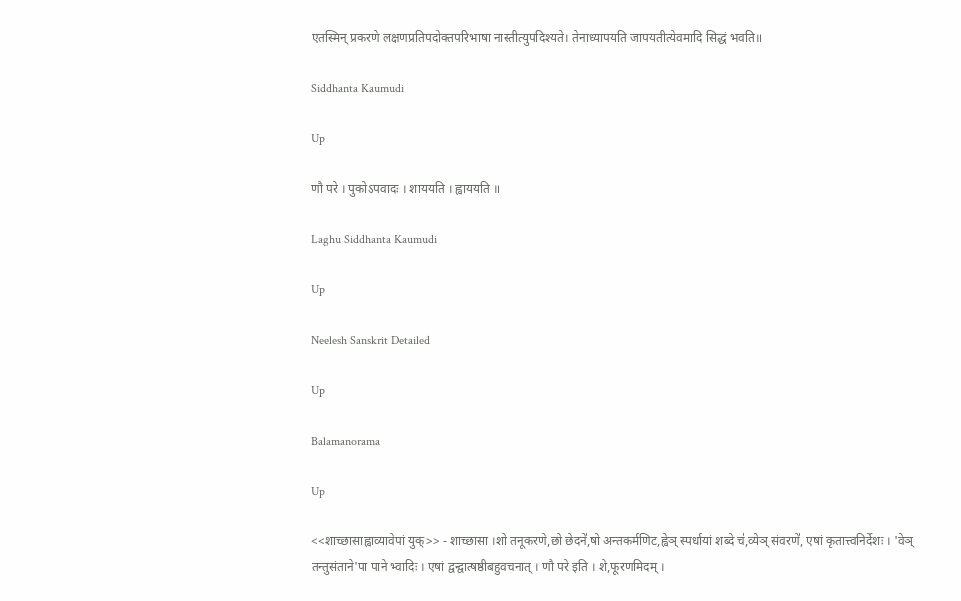एतस्मिन् प्रकरणे लक्षणप्रतिपदोक्तपरिभाषा नास्तीत्युपदिश्यते। तेनाध्यापयति जापयतीत्येवमादि सिद्धं भवति॥

Siddhanta Kaumudi

Up

णौ परे । पुकोऽपवादः । शाययति । ह्वाययति ॥

Laghu Siddhanta Kaumudi

Up

Neelesh Sanskrit Detailed

Up

Balamanorama

Up

<<शाच्छासाह्वाव्यावेपां युक्>> - शाच्छासा ।शो तनूकरणे,छो छेदने॑,षो अन्तकर्मणिट,ह्वेञ् स्पर्धायां शब्दे च॑,व्येञ् संवरणे॑, एषां कृतात्त्वनिर्देशः । 'वेञ् तन्तुसंताने'पा पाने भ्वादिः । एषां द्वन्द्वात्षष्ठीबहुवचनात् । णौ परे इति । शे,फूरणमिदम् ।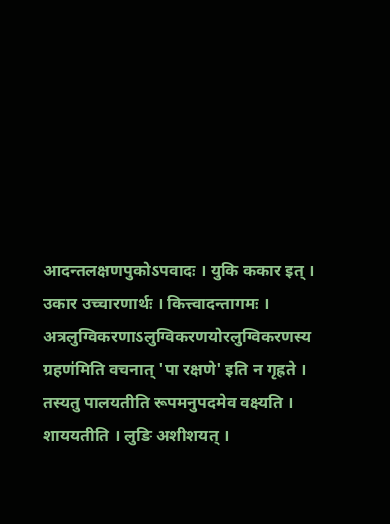आदन्तलक्षणपुकोऽपवादः । युकि ककार इत् । उकार उच्चारणार्थः । कित्त्वादन्तागमः । अत्रलुग्विकरणाऽलुग्विकरणयोरलुग्विकरणस्य ग्रहण॑मिति वचनात् 'पा रक्षणे' इति न गृह्रते । तस्यतु पालयतीति रूपमनुपदमेव वक्ष्यति । शाययतीति । लुङि अशीशयत् ।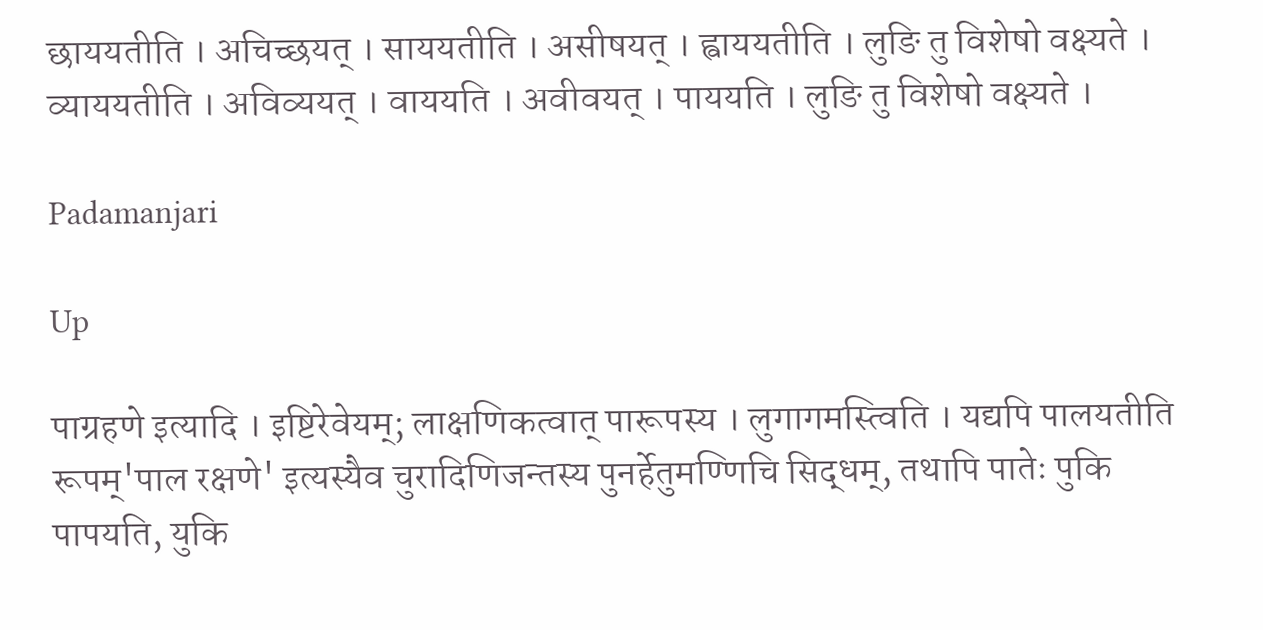छाययतीति । अचिच्छयत् । साययतीति । असीषयत् । ह्वाययतीति । लुङि तु विशेषो वक्ष्यते । व्याययतीति । अविव्ययत् । वाययति । अवीवयत् । पाययति । लुङि तु विशेषो वक्ष्यते ।

Padamanjari

Up

पाग्रहणे इत्यादि । इष्टिरेवेयम्; लाक्षणिकत्वात् पारूपस्य । लुगागमस्त्विति । यद्यपि पालयतीति रूपम्'पाल रक्षणे' इत्यस्यैव चुरादिणिजन्तस्य पुनर्हेतुमण्णिचि सिद्धम्, तथापि पातेः पुकि पापयति, युकि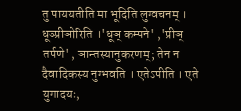तु पाययतीति मा भूदिति लुग्वचनम् । धूञ्प्रीञोरिति ।'धूञ् कम्पने' ,'प्रीञ् तर्पणे' , ञान्तस्यानुकरणम्; तेन न दैवादिकस्य नुग्भवति । एतेऽपीति । एते युगादयः,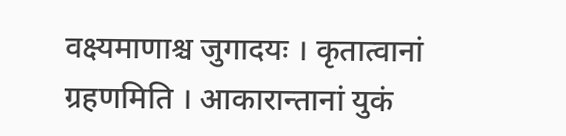वक्ष्यमाणाश्च जुगादयः । कृतात्वानां ग्रहणमिति । आकारान्तानां युकं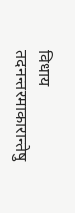विधाय तदनन्तरमाकारान्तेषु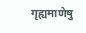गृह्यमाणेषु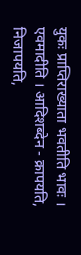युकः प्राप्तिराख्याता भवतीति भावः । एवमादीति । आदिशब्देन - क्रापयति, निजापयति,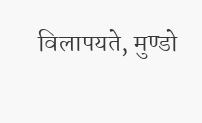विलापयते, मुण्डो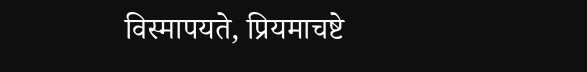विस्मापयते, प्रियमाचष्टे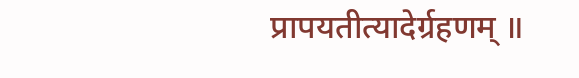प्रापयतीत्यादेर्ग्रहणम् ॥